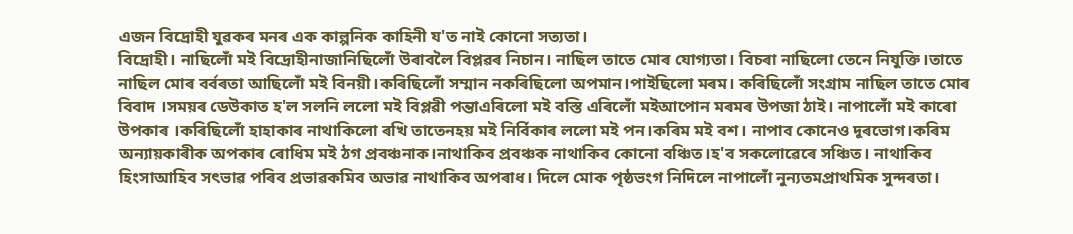এজন বিদ্ৰোহী যুৱকৰ মনৰ এক কাল্পনিক কাহিনী য'ত নাই কোনো সত্যতা।
বিদ্ৰোহী। নাছিলোঁ মই বিদ্ৰোহীনাজানিছিলোঁ উৰাবলৈ বিপ্লৱৰ নিচান। নাছিল তাতে মোৰ যোগ্যতা। বিচৰা নাছিলো তেনে নিযুক্তি।তাতে নাছিল মোৰ বৰ্বৰতা আছিলোঁ মই বিনয়ী।কৰিছিলোঁ সম্মান নকৰিছিলো অপমান।পাইছিলো মৰম। কৰিছিলোঁ সংগ্ৰাম নাছিল তাতে মোৰ বিবাদ ।সময়ৰ ডেউকাত হ'ল সলনি ললো মই বিপ্লৱী পন্তাএৰিলো মই বস্তি এৰিলোঁ মইআপোন মৰমৰ উপজা ঠাই। নাপালোঁ মই কাৰো উপকাৰ ।কৰিছিলোঁ হাহাকাৰ নাথাকিলো ৰখি তাতেনহয় মই নিৰ্বিকাৰ ললো মই পন।কৰিম মই বশ। নাপাব কোনেও দূৰভোগ।কৰিম অন্যায়কাৰীক অপকাৰ ৰোধিম মই ঠগ প্ৰবঞ্চনাক।নাথাকিব প্ৰবঞ্চক নাথাকিব কোনো বঞ্চিত।হ'ব সকলোৱেৰে সঞ্চিত। নাথাকিব হিংসাআহিব সৎভাৱ পৰিব প্ৰভাৱকমিব অভাৱ নাথাকিব অপৰাধ। দিলে মোক পৃষ্ঠভংগ নিদিলে নাপালোঁ নুন্যতমপ্ৰাথমিক সুন্দৰতা।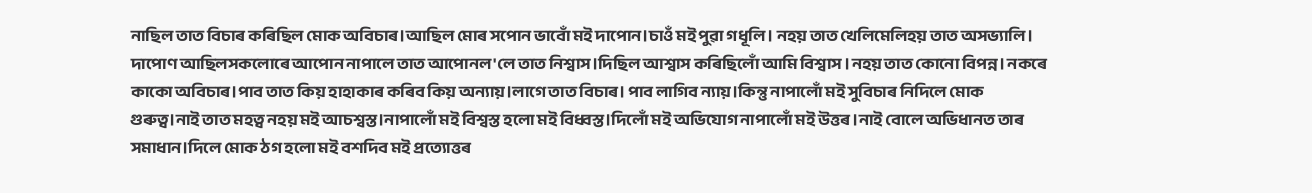নাছিল তাত বিচাৰ কৰিছিল মোক অবিচাৰ।আছিল মোৰ সপোন ভাবোঁ মই দাপোন।চাওঁ মই পুৱা গধূলি। নহয় তাত খেলিমেলিহয় তাত অসভ্যালি। দাপোণ আছিলসকলোৰে আপোন নাপালে তাত আপোনল'লে তাত নিশ্বাস।দিছিল আশ্বাস কৰিছিলোঁ আমি বিশ্বাস ।নহয় তাত কোনো বিপন্ন। নকৰে কাকো অবিচাৰ।পাব তাত কিয় হাহাকাৰ কৰিব কিয় অন্যায়।লাগে তাত বিচাৰ। পাব লাগিব ন্যায়।কিন্তু নাপালোঁ মই সুবিচাৰ নিদিলে মোক গুৰুত্ব।নাই তাত মহত্ব নহয় মই আচশ্বস্ত।নাপালোঁ মই বিশ্বস্ত হলো মই বিধ্বস্ত।দিলোঁ মই অভিযোগ নাপালোঁ মই উত্তৰ ।নাই বোলে অভিধানত তাৰ সমাধান।দিলে মোক ঠগ হলো মই বশদিব মই প্ৰত্যোত্তৰ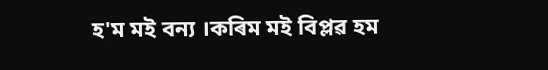হ'ম মই বন্য ।কৰিম মই বিপ্লৱ হম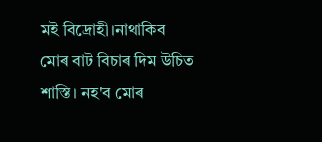মই বিদ্ৰোহী।নাথাকিব মোৰ বাট বিচাৰ দিম উচিত শাস্তি। নহ'ব মোৰ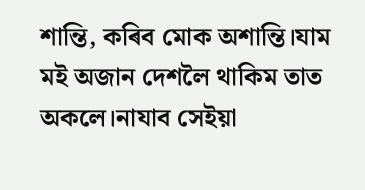শান্তি, কৰিব মোক অশান্তি।যাম মই অজান দেশলৈ থাকিম তাত অকলে।নাযাব সেইয়া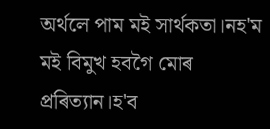অৰ্থলে পাম মই সাৰ্থকতা।নহ'ম মই বিমুখ হবগৈ মোৰ প্রৰিত্যান।হ'ব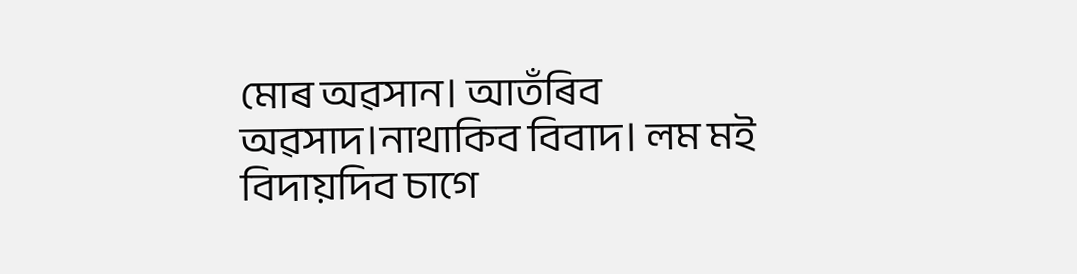মোৰ অৱসান। আতঁৰিব অৱসাদ।নাথাকিব বিবাদ। লম মই বিদায়দিব চাগে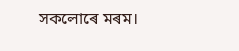সকলোৰে মৰম।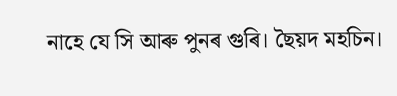নাহে যে সি আৰু পুনৰ গুৰি। ছৈয়দ মহচিন।